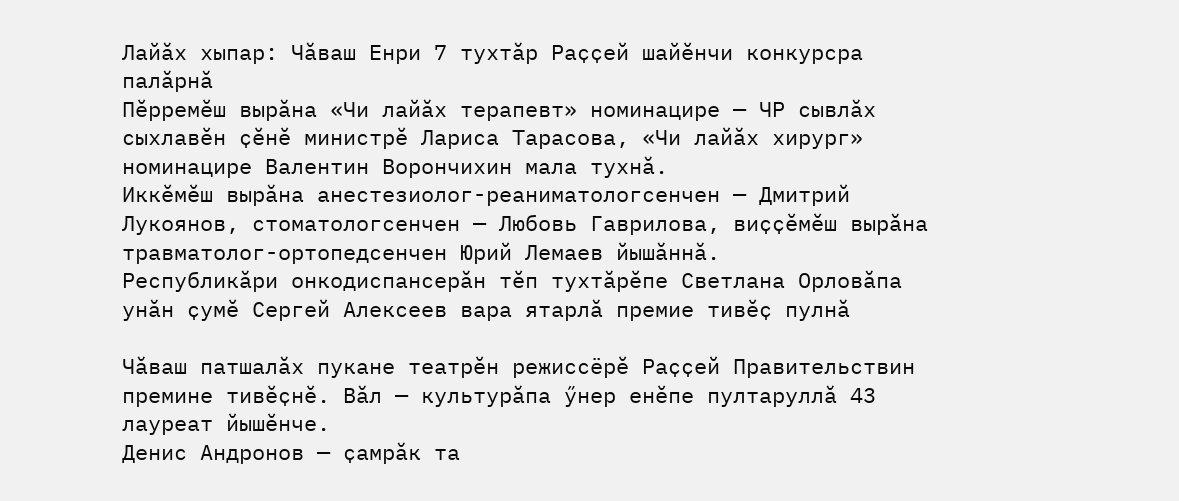Лайӑх хыпар: Чӑваш Енри 7 тухтӑр Раҫҫей шайӗнчи конкурсра палӑрнӑ
Пӗрремӗш вырӑна «Чи лайӑх терапевт» номинацире — ЧР сывлӑх сыхлавӗн ҫӗнӗ министрӗ Лариса Тарасова, «Чи лайӑх хирург» номинацире Валентин Ворончихин мала тухнӑ.
Иккӗмӗш вырӑна анестезиолог-реаниматологсенчен — Дмитрий Лукоянов, стоматологсенчен — Любовь Гаврилова, виҫҫӗмӗш вырӑна травматолог-ортопедсенчен Юрий Лемаев йышӑннӑ.
Республикӑри онкодиспансерӑн тӗп тухтӑрӗпе Светлана Орловӑпа унӑн ҫумӗ Сергей Алексеев вара ятарлӑ премие тивӗҫ пулнӑ

Чӑваш патшалӑх пукане театрӗн режиссёрӗ Раҫҫей Правительствин премине тивӗҫнӗ. Вӑл — культурӑпа ӳнер енӗпе пултаруллӑ 43 лауреат йышӗнче.
Денис Андронов — ҫамрӑк та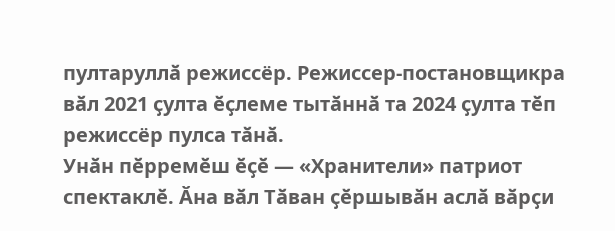пултаруллӑ режиссёр. Режиссер-постановщикра вӑл 2021 ҫулта ӗҫлеме тытӑннӑ та 2024 ҫулта тӗп режиссёр пулса тӑнӑ.
Унӑн пӗрремӗш ӗҫӗ — «Хранители» патриот спектаклӗ. Ӑна вӑл Тӑван ҫӗршывӑн аслӑ вӑрҫи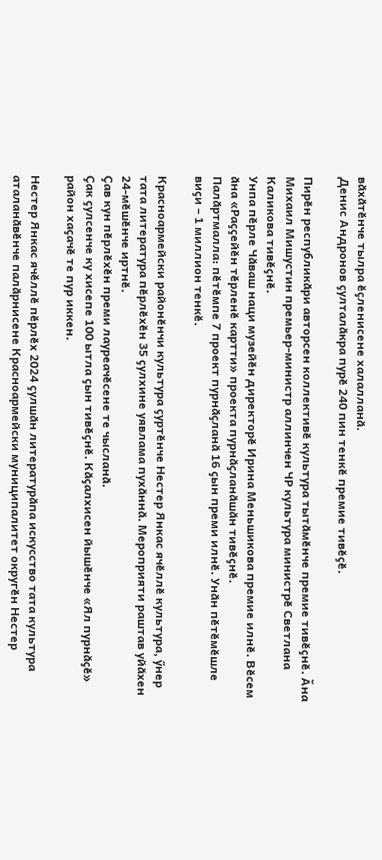вӑхӑтӗнче тылра ӗҫленисене халалланӑ.
Денис Андронов ҫулталӑкра пурӗ 240 пин тенкӗ премие тивӗҫӗ.

Пирӗн республикӑри авторсен коллективӗ культура тытӑмӗнче премие тивӗҫнӗ. Ӑна Михаил Мишустин премьер-министр аллинчен ЧР культура министрӗ Светлана Каликова тивӗҫнӗ.
Унпа пӗрле Чӑваш наци музейӗн директорӗ Ирина Меньшикова премие илнӗ. Вӗсем ӑна «Раҫҫейӗн тӗрленӗ картти» проекта пурнӑҫланӑшӑн тивӗҫнӗ.
Палӑртмалла: пӗтӗмпе 7 проект пурнӑҫланӑ 16 ҫын преми илнӗ. Унӑн пӗтӗмӗшле виҫи – 1 миллион тенкӗ.

Красноармейски районӗнчи культура ҫуртӗнче Нестер Янкас ячӗллӗ культура, ӳнер тата литература пӗрлӗхӗн 35 ҫулхине уявлама пухӑннӑ. Мероприяти раштав уйӑхен 24-мӗшӗнче иртнӗ.
Ҫав кун пӗрлӗхӗн преми лауреачӗсене те чысланӑ.
Ҫак ҫулсенче ку хисепе 100 ытла ҫын тивӗҫнӗ. Кӑҫалхисен йышӗнче «Ял пурнӑҫӗ» район хаҫачӗ те пур иккен.

Нестер Янкас ячӗллӗ пӗрлӗх 2024 ҫулшӑн литературӑпа искусство тата культура аталанӑвӗнче палӑрнисене Красноармейски муниципалитет округӗн Нестер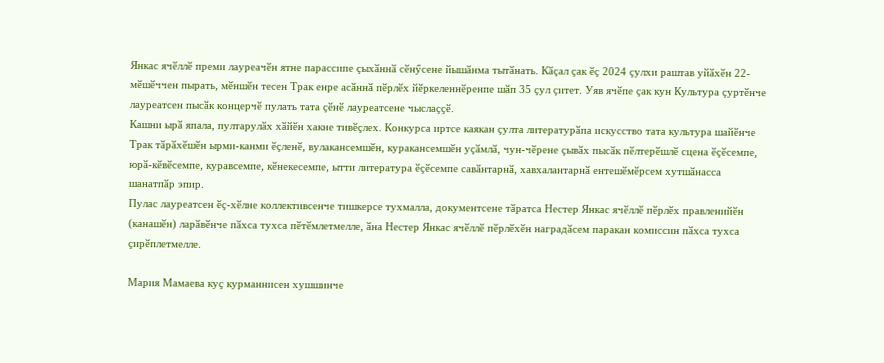Янкас ячӗллӗ преми лауреачӗн ятне парассипе ҫыхӑннӑ сӗнӳсене йышӑнма тытӑнать. Кӑҫал ҫак ӗҫ 2024 ҫулхи раштав уйӑхӗн 22-мӗшӗччен пырать, мӗншӗн тесен Трак енре асӑннӑ пӗрлӗх йӗркеленнӗренпе шӑп 35 ҫул ҫитет. Уяв ячӗпе ҫак кун Культура ҫуртӗнче лауреатсен пысӑк концерчӗ пулать тата ҫӗнӗ лауреатсене чыслаҫҫӗ.
Кашни ырӑ япала, пултарулӑх хӑйӗн хакне тивӗҫлех. Конкурса иртсе каякан ҫулта литературӑпа искусство тата культура шайӗнче Трак тӑрӑхӗшӗн ырми-канми ӗҫленӗ, вулакансемшӗн, куракансемшӗн уҫӑмлӑ, чун-чӗрене ҫывӑх пысӑк пӗлтерӗшлӗ сцена ӗҫӗсемпе, юрӑ-кӗвӗсемпе, куравсемпе, кӗнекесемпе, ытти литература ӗҫӗсемпе савӑнтарнӑ, хавхалантарнӑ ентешӗмӗрсем хутшӑнасса шанатпӑр эпир.
Пулас лауреатсен ӗҫ-хӗлне коллективсенче тишкерсе тухмалла, документсене тӑратса Нестер Янкас ячӗллӗ пӗрлӗх правленийӗн (канашӗн) ларӑвӗнче пӑхса тухса пӗтӗмлетмелле, ӑна Нестер Янкас ячӗллӗ пӗрлӗхӗн наградӑсем паракан комиссин пӑхса тухса ҫирӗплетмелле.

Мария Мамаева куҫ курманнисен хушшинче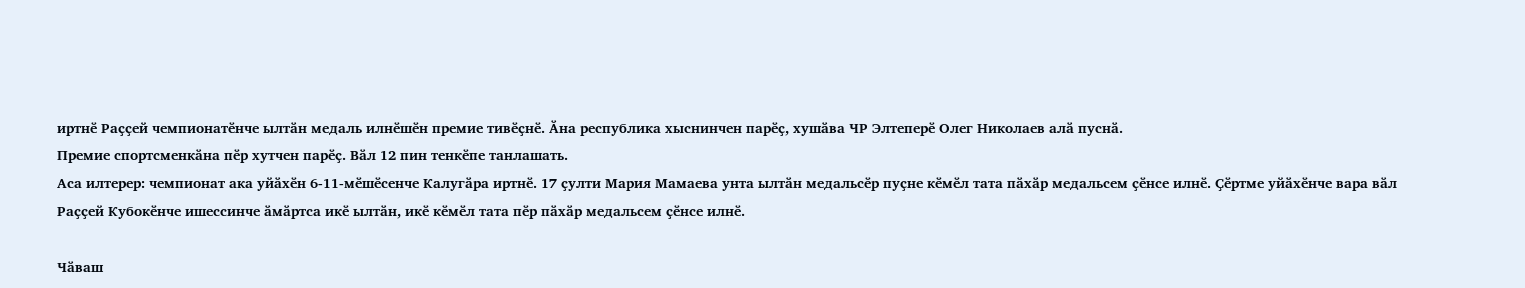иртнӗ Раҫҫей чемпионатӗнче ылтӑн медаль илнӗшӗн премие тивӗҫнӗ. Ӑна республика хыснинчен парӗҫ, хушӑва ЧР Элтеперӗ Олег Николаев алӑ пуснӑ.
Премие спортсменкӑна пӗр хутчен парӗҫ. Вӑл 12 пин тенкӗпе танлашать.
Аса илтерер: чемпионат ака уйӑхӗн 6-11-мӗшӗсенче Калугӑра иртнӗ. 17 ҫулти Мария Мамаева унта ылтӑн медальсӗр пуҫне кӗмӗл тата пӑхӑр медальсем ҫӗнсе илнӗ. Ҫӗртме уйӑхӗнче вара вӑл Раҫҫей Кубокӗнче ишессинче ӑмӑртса икӗ ылтӑн, икӗ кӗмӗл тата пӗр пӑхӑр медальсем ҫӗнсе илнӗ.

Чӑваш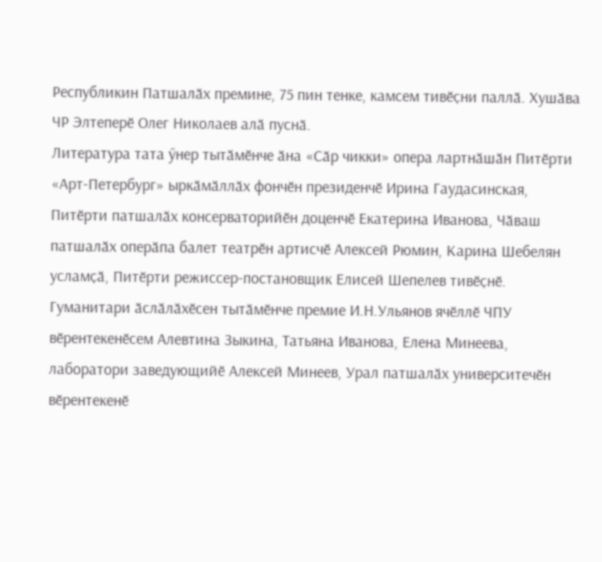Республикин Патшалӑх премине, 75 пин тенке, камсем тивӗҫни паллӑ. Хушӑва ЧР Элтеперӗ Олег Николаев алӑ пуснӑ.
Литература тата ӳнер тытӑмӗнче ӑна «Сӑр чикки» опера лартнӑшӑн Питӗрти «Арт-Петербург» ыркӑмӑллӑх фончӗн президенчӗ Ирина Гаудасинская, Питӗрти патшалӑх консерваторийӗн доценчӗ Екатерина Иванова, Чӑваш патшалӑх оперӑпа балет театрӗн артисчӗ Алексей Рюмин, Карина Шебелян усламҫӑ, Питӗрти режиссер-постановщик Елисей Шепелев тивӗҫнӗ.
Гуманитари ӑслӑлӑхӗсен тытӑмӗнче премие И.Н.Ульянов ячӗллӗ ЧПУ вӗрентекенӗсем Алевтина Зыкина, Татьяна Иванова, Елена Минеева, лаборатори заведующийӗ Алексей Минеев, Урал патшалӑх университечӗн вӗрентекенӗ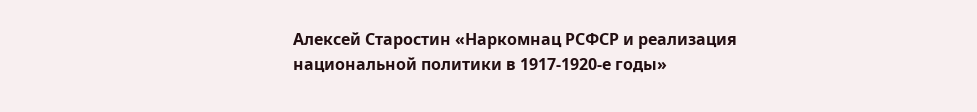Алексей Старостин «Наркомнац РСФСР и реализация национальной политики в 1917-1920-е годы»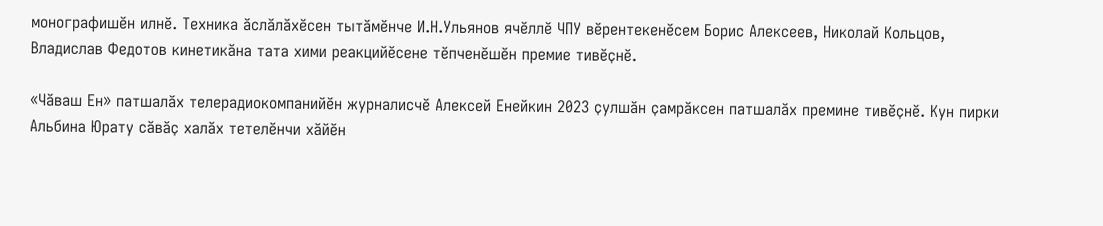монографишӗн илнӗ. Техника ӑслӑлӑхӗсен тытӑмӗнче И.Н.Ульянов ячӗллӗ ЧПУ вӗрентекенӗсем Борис Алексеев, Николай Кольцов, Владислав Федотов кинетикӑна тата хими реакцийӗсене тӗпченӗшӗн премие тивӗҫнӗ.

«Чӑваш Ен» патшалӑх телерадиокомпанийӗн журналисчӗ Алексей Енейкин 2023 ҫулшӑн ҫамрӑксен патшалӑх премине тивӗҫнӗ. Кун пирки Альбина Юрату сӑвӑҫ халӑх тетелӗнчи хӑйӗн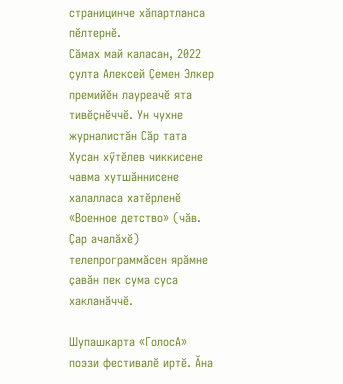страницинче хӑпартланса пӗлтернӗ.
Сӑмах май каласан, 2022 ҫулта Алексей Ҫемен Элкер премийӗн лауреачӗ ята тивӗҫнӗччӗ. Ун чухне журналистӑн Сӑр тата Хусан хӳтӗлев чиккисене чавма хутшӑннисене халалласа хатӗрленӗ «Военное детство» (чӑв. Ҫар ачалӑхӗ) телепрограммӑсен ярӑмне ҫавӑн пек сума суса хакланӑччӗ.

Шупашкарта «ГолосА» поэзи фестивалӗ иртӗ. Ӑна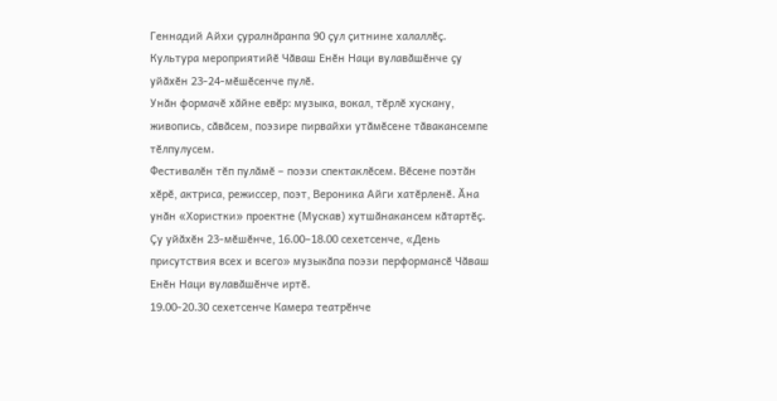Геннадий Айхи ҫуралнӑранпа 90 ҫул ҫитнине халаллӗҫ.
Культура мероприятийӗ Чӑваш Енӗн Наци вулавӑшӗнче ҫу уйӑхӗн 23-24-мӗшӗсенче пулӗ.
Унӑн формачӗ хӑйне евӗр: музыка, вокал, тӗрлӗ хускану, живопись, сӑвӑсем, поэзире пирвайхи утӑмӗсене тӑвакансемпе тӗлпулусем.
Фестивалӗн тӗп пулӑмӗ – поэзи спектаклӗсем. Вӗсене поэтӑн хӗрӗ, актриса, режиссер, поэт, Вероника Айги хатӗрленӗ. Ӑна унӑн «Хористки» проектне (Мускав) хутшӑнакансем кӑтартӗҫ.
Ҫу уйӑхӗн 23-мӗшӗнче, 16.00–18.00 сехетсенче, «День присутствия всех и всего» музыкӑпа поэзи перформансӗ Чӑваш Енӗн Наци вулавӑшӗнче иртӗ.
19.00-20.30 сехетсенче Камера театрӗнче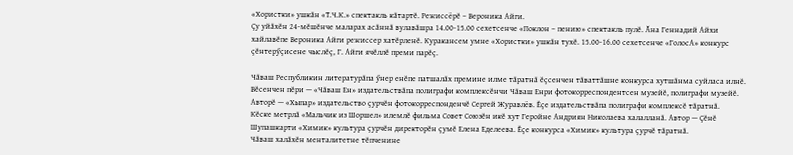«Хористки» ушкӑн «Т.Ч.К.» спектакль кӑтартӗ. Режиссёрӗ – Вероника Айги.
Ҫу уйӑхӗн 24-мӗшӗнче маларах асӑннӑ вулавӑшра 14.00-15.00 сехетсенче «Поклон – пению» спектакль пулӗ. Ӑна Геннадий Айхи хайлавӗпе Вероника Айги режиссер хатӗрленӗ. Куракансем умне «Хористки» ушкӑн тухӗ. 15.00-16.00 сехетсенче «ГолосА» конкурс ҫӗнтерӳҫисене чыслӗҫ, Г. Айги ячӗллӗ преми парӗҫ.

Чӑваш Республикин литературӑпа ӳнер енӗпе патшалӑх премине илме тӑратнӑ ӗҫсенчен тӑваттӑшне конкурса хутшӑнма суйласа илнӗ.
Вӗсенчен пӗри — «Чӑваш Ен» издательствӑпа полиграфи комплексӗнчи Чӑваш Енри фотокорреспондентсен музейӗ, полиграфи музейӗ. Авторӗ — «Хыпар» издательство ҫурчӗн фотокорреспонденчӗ Сергей Журавлёв. Ӗҫе издательствӑпа полиграфи комплексӗ тӑратнӑ.
Кӗске метрлӑ «Мальчик из Шоршел» илемлӗ фильма Совет Союзӗн икӗ хут Геройне Андриян Николаева халалланӑ. Автор — Ҫӗнӗ Шупашкарти «Химик» культура ҫурчӗн директорӗн ҫумӗ Елена Еделеева. Ӗҫе конкурса «Химик» культура ҫурчӗ тӑратнӑ.
Чӑваш халӑхӗн менталитетне тӗпченине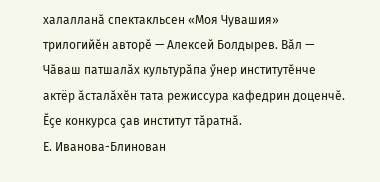халалланӑ спектакльсен «Моя Чувашия» трилогийӗн авторӗ — Алексей Болдырев. Вӑл — Чӑваш патшалӑх культурӑпа ӳнер институтӗнче актёр ӑсталӑхӗн тата режиссура кафедрин доценчӗ. Ӗҫе конкурса ҫав институт тӑратнӑ.
Е. Иванова-Блинован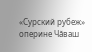«Сурский рубеж» оперине Чӑваш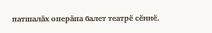патшалӑх оперӑпа балет театрӗ сӗннӗ.